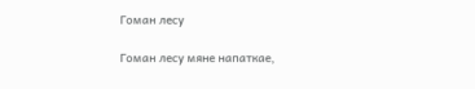Гоман лесу

Гоман лесу мяне напаткае,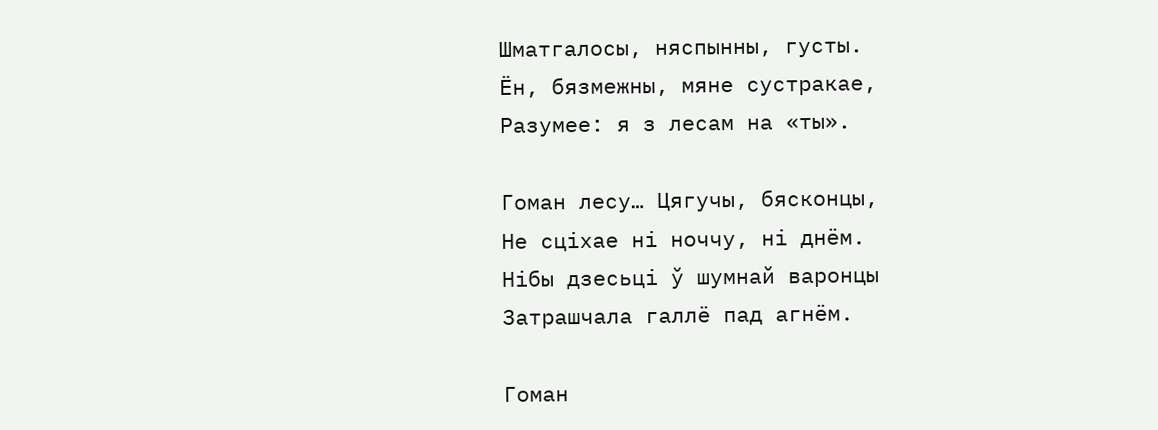Шматгалосы, няспынны, густы.
Ён, бязмежны, мяне сустракае,
Разумее: я з лесам на «ты».

Гоман лесу… Цягучы, бясконцы,
Не сціхае ні ноччу, ні днём.
Нібы дзесьці ў шумнай варонцы
Затрашчала галлё пад агнём.

Гоман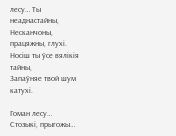лесу… Ты неаднастайны,
Несканчоны, працяжны, глухі.
Носіш ты ўсе вялікія тайны,
Запаўняе твой шум катухі.

Гоман лесу… Стозыкі, прыгожы…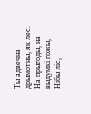Ты адвечна дрымотны, як лес.
На прыгоды, на выдумкі гожы,
Нібы ліс,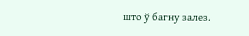што ў багну залез.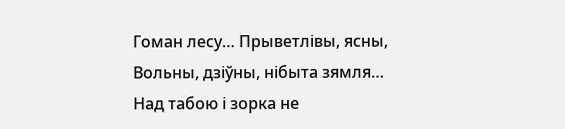Гоман лесу… Прыветлівы, ясны,
Вольны, дзіўны, нібыта зямля…
Над табою і зорка не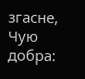згасне,
Чую добра: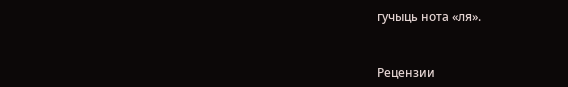гучыць нота «ля».


Рецензии